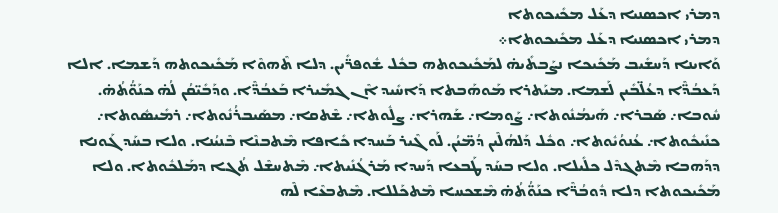ܕܡܪܝ ܐܟܣܢܝܐ ܕܥܰܠ ܡܟܺܝܟܘܬܐ
ܕܡܪܝ ܐܟܣܢܝܐ ܕܥܰܠ ܡܟܺܝܟܘܬܐ܀
ܘܰܐܝܢܐ ܕܰܚܫܺܝܒ ܡܰܟܺܝܟܐ ܢܨܰܒܬܺܝܗ̇ ܠܡܰܟܺܝܟܘܬܗ ܒܟܽܠ ܫܽܘܦܪ̈ܺܝܢ. ܕܠܐ ܬܶܗܘܶܐ ܡܰܟܺܝܟܘܬܗ ܕܰܫܡܐ. ܐܠܐ ܕܰܥܒܳܕ̈ܶܐ ܕܥܳܠ̈ܒܺܝܢ ܠܰܫܡܐ. ܡܝܰܬܪܐ ܡܰܘܗܰܒܬܐ ܕܰܐܚܺܝܕ ܐܶܢ ܓܡܺܝܪܐ ܒܰܥܒܳܕ̈ܶܐ. ܘܕܰܒܺܝ̈ܩܳܢ ܠܳܗ̇ ܟܢܰܘ̈ܳܬܳܗ̇. ܚܽܘܒܐ܇ ܣܰܒܪܐ܇ ܗܰܝܡܳܢܽܘܬܐ܇ ܨܰܘܡܐ܇ ܫܰܗܪܐ܇ ܨܠܽܘܬܐ܇ ܫܶܬܩܐ܇ ܡܣܰܝܒܪܳܢܽܘܬܐ܇ ܪܡܺܝܣܽܘܬܐ܇ ܟܢܺܝܟܽܘܬܐ܇ ܥܳܢܘܳܝܽܘܬܐ܇ ܘܟܽܠ ܕܰܠܗܳܠܶܝܢ ܕܳܡ̈ܝܳܢ. ܠܰܘ ܓܶܝܪ ܒܰܚܕܐ ܟܺܐܦܐ ܡܶܬܒܢܶܐ ܒܶܢܝܳܢܐ. ܘܠܐ ܒܚܰܕ ܓܰܘܢܐ ܕܕܰܗܒܐ ܡܶܬܓܕܶܠ ܟܠܺܝܠܐ. ܘܠܐ ܒܚܰܕ ܛܰܒܥܐ ܕܰܚܕܐ ܡܰܪܓܳܢܺܝܬܐ܇ ܡܶܬܚܫܶܠ ܬܳܓܐ ܕܡܰܠܟܽܘܬܐ. ܘܠܐ ܡܰܟܺܝܟܘܬܐ ܕܠܐ ܕܽܘܒܳܪ̈ܶܐ ܟܢܰܘ̈ܳܬܳܗ̇ ܡܶܫܟܚܐ ܡܶܬܟܰܠܠܐ. ܡܶܬܒܥܶܐ ܠܶܗ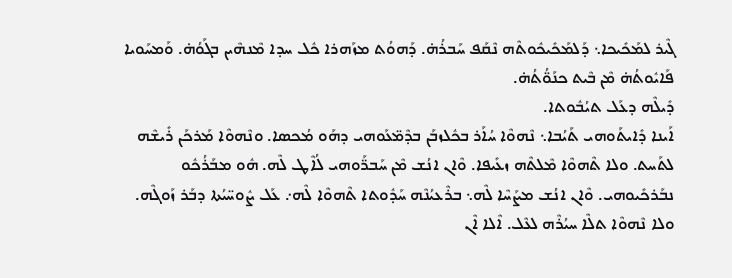ܓܶܝܪ ܠܡܰܟܺܝܟܐ܆ ܕܰܠܡܰܟܺܝܟܽܘܬܶܗ ܢܶܩܰܦ ܚܰܒܪܳܗ̇. ܕܰܗܘܳܬ ܡܙܰܗܪܐ ܟܽܠ ܚܕܐ ܡܶܢܗܶܝܢ ܒܓܰܘܳܗ̇. ܘܰܡܚܰܘܝܐ ܦܰܐܝܽܘܬܳܗ̇ ܡܶܢ ܒܶܝܬ ܟܢܰܘ̈ܳܬܳܗ̇.
ܕܺܝܠܶܗ ܕܥܰܠ ܬܝܳܒܽܘܬܐ.
ܐܰܝܢܐ ܕܺܐܝܬܰܘܗܝ ܬܰܝܳܒܐ܆ ܢܶܗܘܶܐ ܚܳܐܰܪ ܒܟܽܠܙܒܰܢ ܒܕܶܡ̈ܥܰܘܗܝ ܕܗܰܘ ܡܳܟܣܐ. ܘܢܶܗܘܶܐ ܡܰܪܟܰܢ ܪܺܝܫܶܗ ܠܬܰܚܬ. ܘܠܐ ܬܶܗܘܶܐ ܡܶܠܬܶܗ ܙܥܺܝܦܐ. ܘܶܐܢ ܐܢܳܫ ܡܶܢ ܚܰܒܪ̈ܰܘܗܝ ܠܳܐܶܛ ܠܶܗ. ܗܽܘ ܡܒܰܪܳܟܽܘ ܢܒܰܪܟܺܝܘܗܝ. ܘܶܐܢ ܐܢܳܫ ܡܨܰܚܶܐ ܠܶܗ܆ ܒܪܶܥܝܳܢܶܗ ܚܰܕܽܘܬܐ ܬܶܗܘܶܐ ܠܶܗ܇ ܥܰܠ ܨܽܘܚ̈ܝܳܬܐ ܕܒܰܪ ܙܰܘܓܶܗ. ܘܠܐ ܢܶܗܘܶܐ ܬܠܶܐ ܚܝܳܪܶܗ ܠܥܶܠ. ܐܶܠܐ ܐܶܢ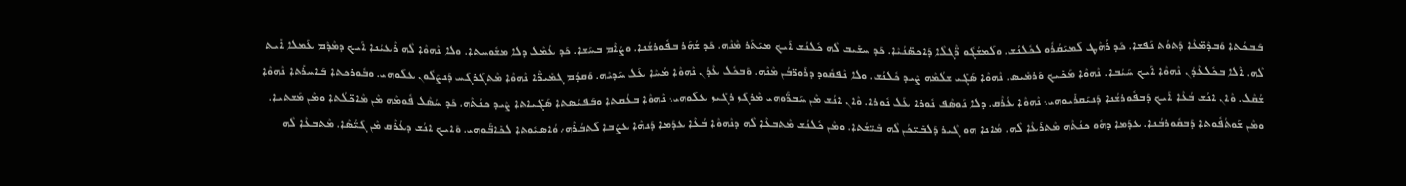ܒܰܒܟܳܬܐ ܘܰܒܕܶܡ̈ܥܶܐ ܕܰܬܘܳܬ ܢܰܦܫܐ. ܟܰܕ ܪܳܗܶܛ ܠܰܡܝܰܩܳܪܽܘ ܠܟܽܠܢܳܫ. ܘܠܰܡܫܳܓܽܘ ܪ̈ܶܓܠܶܐ ܕܰܐܟܣ̈ܢܳܝܶܐ. ܟܰܕ ܚܫܺܝܒ ܠܶܗ ܟܽܠܢܳܫ ܐܰܝܟ ܡܝܰܬܰܪ ܡܶܢܶܗ. ܟܰܕ ܫܳܗܰܪ ܒܦܽܘܪܫܳܢܐ. ܘܨܳܐܶܡ ܒܚܰܫܐ. ܟܰܕ ܥܳܡܶܠ ܕܠܐ ܡܫܽܘܚܬܐ. ܘܠܐ ܢܶܗܘܶܐ ܠܶܗ ܪܶܥܝܳܢܐ ܐܰܝܟ ܕܡܶܕܶܡ ܥܰܡܠܐ ܐܺܝܬ ܠܶܗ. ܐܶܠܐ ܒܟܽܠܥܶܕܳܢ ܢܶܗܘܶܐ ܐܰܝܟ ܚܰܝܳܒܐ. ܢܶܗܘܶܐ ܡܰܟܺܝܟ ܘܰܪܡܺܝܣ. ܢܶܗܘܶܐ ܣܰܓܺܝ ܫܠܳܡܶܗ ܨܶܝܕ ܟܽܠܢܳܫ. ܘܠܐ ܢܶܦܩܽܘܕ ܕܪܰܘܪ̈ܒܳܢ ܡܶܢܶܗ. ܘܰܒܟܽܠ ܥܶܕܳܢ ܢܶܗܘܶܐ ܡܳܚܶܐ ܥܰܠ ܚܰܕܝܶܗ. ܘܰܩܕܳܡ ܓܡܺܝܪ̈ܶܐ ܢܶܗܘܶܐ ܡܶܬܓܰܪܓܰܚ ܕܰܢܨܰܠܽܘܢ ܥܠܰܘܗܝ. ܘܒܽܘܪܟܬܐ ܒܰܐܚܪܺܬܐ ܢܶܗܘܶܐ ܫܳܩܶܠ. ܘܶܐܢ ܐܢܳܫ ܒܳܥܶܐ ܐܰܝܟ ܕܰܒܦܽܘܪܫܳܢܐ ܕܰܢܝܰܩܪܺܝܘܗܝ܆ ܢܶܗܘܶܐ ܥܳܪܶܩ. ܕܠܐ ܢܰܘܣܶܦ ܢܽܘܪܐ ܥܰܠ ܢܽܘܪܐ. ܘܶܐܢ ܐܢܳܫ ܡܶܢ ܚܰܒܪ̈ܰܘܗܝ ܡܶܪܓܰܙ ܪܓܺܝܙ ܥܠܰܘܗܝ܆ ܢܶܗܘܶܐ ܒܥܳܩܬܐ ܘܒܰܦܝܳܣܬܐ ܣܰܓܺܝܐܬܐ ܨܶܝܕ ܟܢܳܬܶܗ. ܟܰܕ ܚܳܣܶܠ ܦܽܘܡܶܗ ܡܶܢ ܡܶܐܟ̈ܠܳܬܐ ܘܡܶܢ ܡܰܫܬܝܐ. ܘܡܶܢ ܫܰܘܬܳܦܽܘܬܐ ܕܰܒܩܽܘܪܒܳܢܐ. ܥܕܰܡܐ ܕܗܽܘ ܟܢܳܬܶܗ ܡܶܬܪܰܥܶܐ ܠܶܗ. ܡܳܐܢܐ ܗܘ ܓܶܝܪ ܕܰܠܒܺܝ̈ܟܳܢ ܠܶܗ ܒܺܝ̈ܫܳܬܐ. ܘܡܶܢ ܟܽܠܢܳܫ ܡܶܬܒܥܶܐ ܠܶܗ ܕܢܶܗܘܶܐ ܒܳܥܶܐ ܥܕܰܡܐ ܕܰܢܗܶܐ ܥܨܳܒܐ ܠܰܬܒܳܪܶܗ܇ ܘܳܐܣܝܽܘܬܐ ܠܟܺܐܒ̈ܰܘܗܝ. ܘܰܐܝܟ ܐܢܳܫ ܕܥܳܪܶܩ ܡܶܢ ܓܰܝ̈ܳܣܶܐ. ܡܶܬܒܥܶܐ ܠܶܗ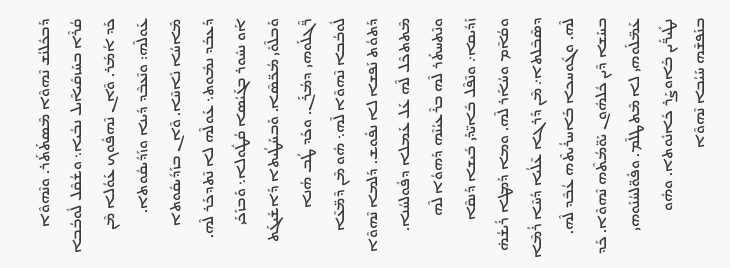ܕܰܒܟܽܠܢܳܫ ܢܶܗܘܶܐ ܡܶܣܬܰܬܰܪ. ܘܢܶܗܘܶܐ ܩܳܪܶܐ ܒܚܰܙܩܺܝܐܶܝܠ ܢܒܺܝܐ܆ ܘܫܳܩܶܠ ܠܽܘܒܳܒܐ ܟܰܕ ܐܳܡܰܪ. ܘܶܐܢ ܢܶܗܦܽܘܟ ܥܰܘܳܠܐ ܡܶܢ ܥܰܘܠܶܗ: ܘܢܶܥܒܶܕ ܕܺܝܢܐ ܘܙܰܕܺܝܩܽܘܬܐ. ܡܶܐܚܳܐ ܢܺܐܚܶܐ. ܘܶܐܢ ܒܙܰܕܺܝܩܽܘܬܐ ܕܰܥܒܰܕ ܢܡܽܘܬ܆ ܥܰܘܠܶܗ ܠܐ ܢܶܬܕܟܰܪ ܠܶܗ. ܐܰܘ ܢܚܽܘܪ ܒܓܰܝܳܣܐ ܩܳܛܽܘܠܐ܆ ܘܰܒܙܰܟܰܝ ܘܰܒܠܶܘܺܝ ܡܳܟ̈ܣܶܐ. ܘܰܒܚܰܛܳܝܬܐ ܕܰܐܫܺܝܓܰܬ ܪ̈ܶܓܠܰܘܗܝ ܕܡܳܪܰܢ. ܘܟܰܕ ܛܳܒ ܗܳܢܐ ܠܽܘܒܳܒܐ ܢܶܗܘܶܐ ܠܶܗ܆ ܗܽܘ ܡܶܢ ܕܶܡ̈ܥܶܐ ܕܰܬܘܳܬ ܢܰܦܫܐ ܠܐ ܢܦܽܘܫ. ܕܰܠܡܐ ܢܶܗܘܶܐ ܡܶܬܬܟܶܠ ܠܶܗ ܥܰܠ ܥܰܡܠܐ ܕܦܽܘܠܚܳܢܐ. ܘܢܶܬܚܬܰܪ ܠܶܗ ܒܪܶܥܝܳܢܶܗ ܕܰܗܘܳܐ ܠܶܗ ܙܰܕܺܝܩܐ܇ ܘܢܶܦܶܠ ܒܺܐܝ̈ܕܰܝ ܒܺܝܫܐ ܕܰܢܩܶܐ ܘܩܳܐܶܡ ܘܚܳܐܰܪ ܠܶܗ. ܘܡܐ ܕܰܡܛܐ ܪܺܝܫܳܗ̇ ܕܣܶܒܶܠܬܐ܇ ܡܶܢ ܕܰܪܓܐ ܥܶܠܳܝܐ ܕܳܚܶܐ ܪܳܡܶܐ ܠܶܗ. ܘܓܽܘܚܟܐ ܒܰܐܚܪܳܝܬܶܗ ܥܳܒܶܕ ܠܶܗ. ܒܚܰܫܐ ܕܶܝܢ ܟܽܠܗܽܘܢ ܝܰܘ̈ܡܳܬܶܗ ܢܶܗܘܶܐ. ܟܰܕ ܥܰܡ̈ܠܰܘܗܝ ܠܐ ܡܶܬܛܠܶܡ. ܘܦܽܘ̈ܠܚܳܢܰܘܗܝ ܢܛܺܝܪ̈ܺܝܢ ܒܰܐܘܨܰܪ ܟܺܐܢܽܘܬܐ. ܘܗܽܘ ܒܢܰܦܫܶܗ ܚܰܝܳܒܐ ܢܶܗܘܶܐ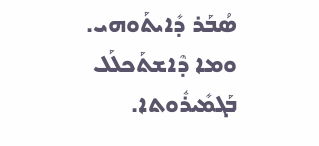ܣܳܒܰܪ ܕܺܐܝܬܰܘܗܝ. ܘܡܐ ܕܶܐܫܬܰܟܠܰܠ ܒܰܓܡܺܝܪܽܘܬܐ.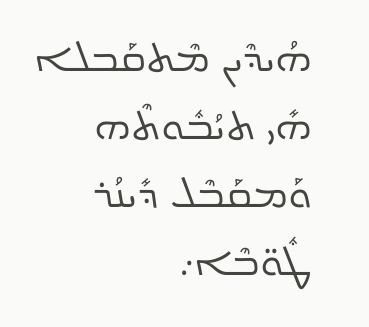ܗܳܝܕܶܝܢ ܡܶܬܩܰܒܠܐ ܗܺܝ ܬܝܳܒܽܘܬܶܗ ܘܰܡܩܰܒܶܠ ܕܺܝܢܳܪ ܛܽܘ̈ܒܶܐ܇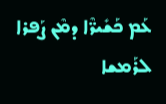ܥܰܡ ܟܰܫܺܝܪ̈ܶܐ ܕܡܶܢ ܨܰܦܪܐ ܠܪܰܡܫܐ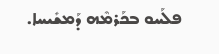ܦܠܰܚܘ ܒܟܰܪܡܶܗ ܕܰܡܫܺܝܚܐ.